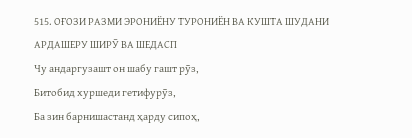515. ОҒОЗИ РАЗМИ ЭРОНИЁНУ ТУРОНИЁН ВА КУШТА ШУДАНИ АРДАШЕРУ ШИРӮ ВА ШЕДАСП
Чу андаргузашт он шабу гашт рӯз,
Битобид хуршеди гетифурӯз,
Ба зин барнишастанд ҳарду сипоҳ,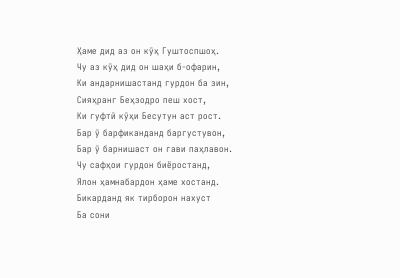Ҳаме дид аз он кӯҳ Гуштоспшоҳ.
Чу аз кӯҳ дид он шаҳи б-офарин,
Ки андарнишастанд гурдон ба зин,
Сияҳранг Беҳзодро пеш хост,
Ки гуфтӣ кӯҳи Бесутун аст рост.
Бар ӯ барфиканданд баргустувон,
Бар ӯ барнишаст он гави паҳлавон.
Чу сафҳои гурдон биёростанд,
Ялон ҳамнабардон ҳаме хостанд.
Бикарданд як тирборон нахуст
Ба сони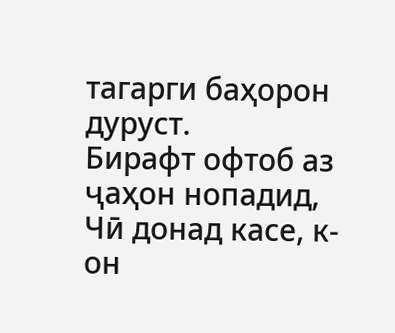тагарги баҳорон дуруст.
Бирафт офтоб аз ҷаҳон нопадид,
Чӣ донад касе, к-он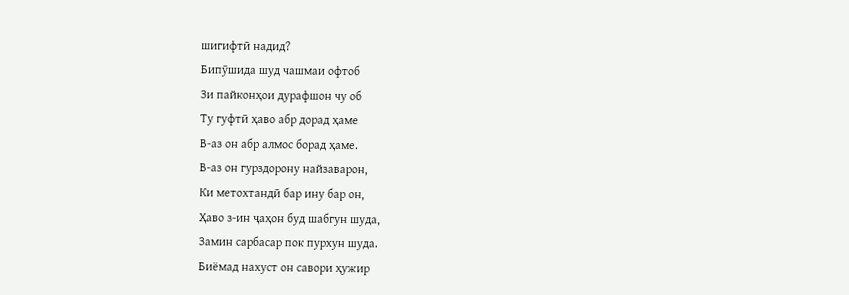шигифтӣ надид?
Бипӯшида шуд чашмаи офтоб
Зи пайконҳои дурафшон чу об
Ту гуфтӣ ҳаво абр дорад ҳаме
В-аз он абр алмос борад ҳаме.
В-аз он гурздорону найзаварон,
Ки метохтандӣ бар ину бар он,
Ҳаво з-ин ҷаҳон буд шабгун шуда,
Замин сарбасар пок пурхун шуда.
Биёмад нахуст он савори ҳужир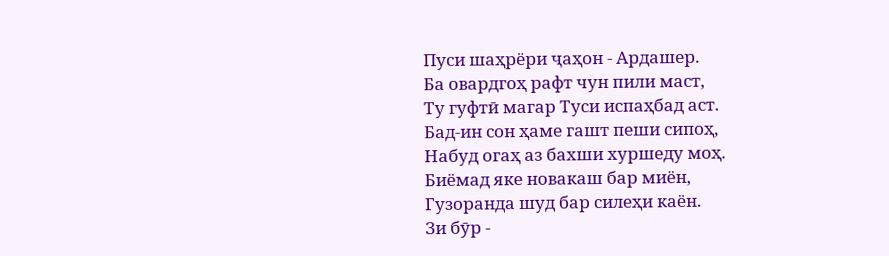Пуси шаҳрёри ҷаҳон - Ардашер.
Ба овардгоҳ рафт чун пили маст,
Ту гуфтӣ магар Туси испаҳбад аст.
Бад-ин сон ҳаме гашт пеши сипоҳ,
Набуд огаҳ аз бахши хуршеду моҳ.
Биёмад яке новакаш бар миён,
Гузоранда шуд бар силеҳи каён.
Зи бӯр -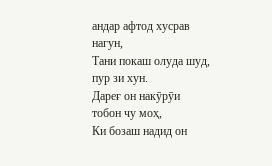андар афтод хусрав нагун,
Тани покаш олуда шуд, пур зи хун.
Дареғ он накӯрӯи тобон чу моҳ,
Ки бозаш надид он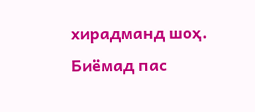хирадманд шоҳ.
Биёмад пас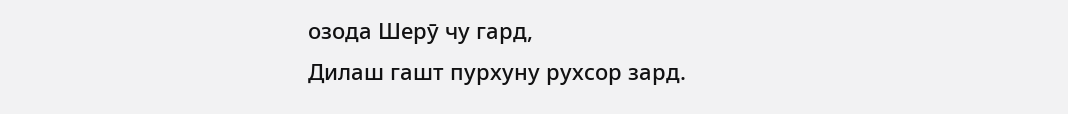озода Шерӯ чу гард,
Дилаш гашт пурхуну рухсор зард.